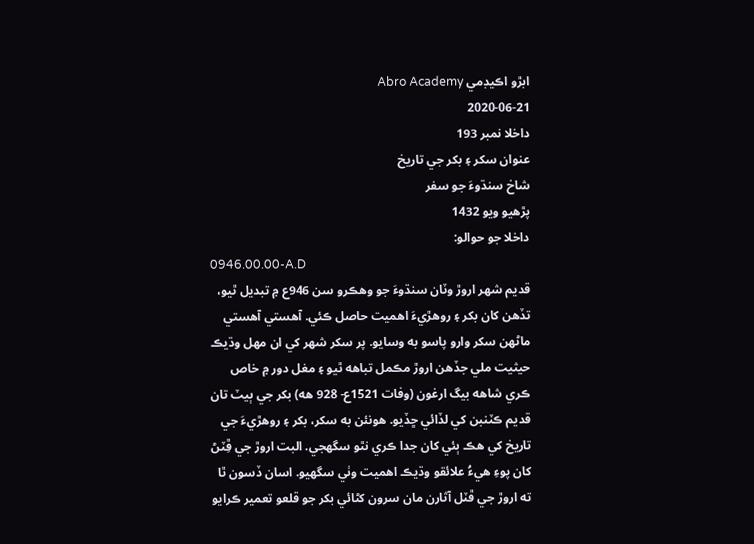ابڙو اڪيڊمي Abro Academy
2020-06-21
داخلا نمبر 193
عنوان سکر ۽ بکر جي تاريخ
شاخ سنڌوءَ جو سفر
پڙهيو ويو 1432
داخلا جو حوالو:
0946.00.00-A.D
قديم شهر اروڙ وٽان سنڌوءَ جو وهڪرو سن 946ع ۾ تبديل ٿيو، تڏهن کان بکر ۽ روهڙيءَ اهميت حاصل ڪئي. آهستي آهستي ماڻهن سکر وارو پاسو به وسايو. پر سکر شهر کي ان مهل وڌيڪ حيثيت ملي جڏهن اروڙ مڪمل تباهه ٿيو ۽ مغل دور ۾ خاص ڪري شاهه بيگ ارغون (وفات 1521ع- 928 هه) بکر جي ٻيٽ تان قديم ڪٽنبن کي لڏائي ڇڏيو. هونئن به سکر، بکر ۽ روهڙيءَ جي تاريخ کي هڪ ٻئي کان جدا ڪري نٿو سگهجي. البت اروڙ جي ڦِٽڻ کان پوءِ هيءُ علائقو وڌيڪ اهميت وٺي سگهيو. اسان ڏسون ٿا ته اروڙ جي ڦٽل آثارن مان سرون کڻائي بکر جو قلعو تعمير ڪرايو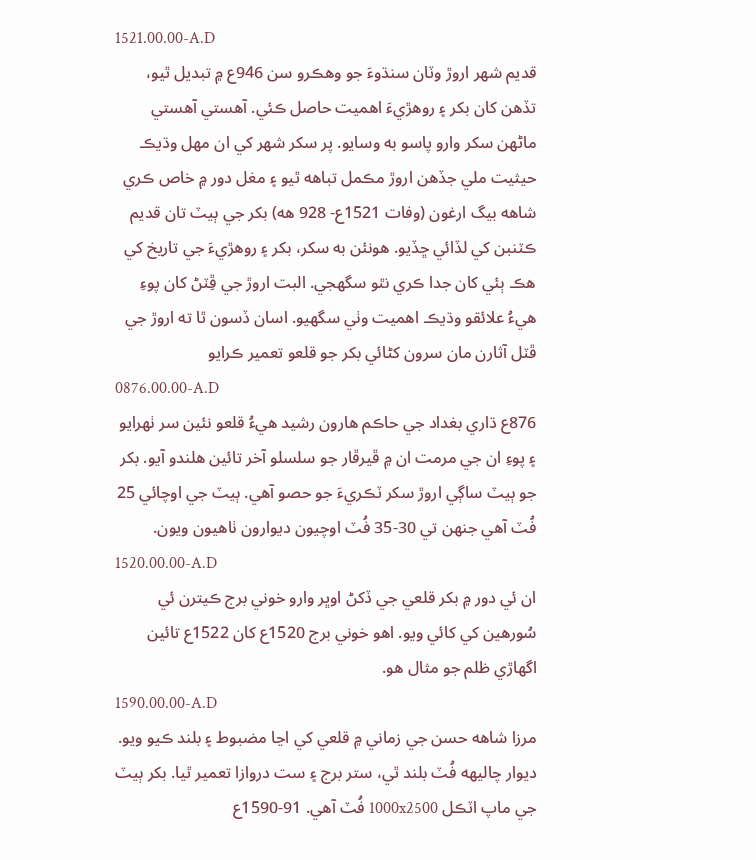1521.00.00-A.D
قديم شهر اروڙ وٽان سنڌوءَ جو وهڪرو سن 946ع ۾ تبديل ٿيو، تڏهن کان بکر ۽ روهڙيءَ اهميت حاصل ڪئي. آهستي آهستي ماڻهن سکر وارو پاسو به وسايو. پر سکر شهر کي ان مهل وڌيڪ حيثيت ملي جڏهن اروڙ مڪمل تباهه ٿيو ۽ مغل دور ۾ خاص ڪري شاهه بيگ ارغون (وفات 1521ع- 928 هه) بکر جي ٻيٽ تان قديم ڪٽنبن کي لڏائي ڇڏيو. هونئن به سکر، بکر ۽ روهڙيءَ جي تاريخ کي هڪ ٻئي کان جدا ڪري نٿو سگهجي. البت اروڙ جي ڦِٽڻ کان پوءِ هيءُ علائقو وڌيڪ اهميت وٺي سگهيو. اسان ڏسون ٿا ته اروڙ جي ڦٽل آثارن مان سرون کڻائي بکر جو قلعو تعمير ڪرايو
0876.00.00-A.D
876ع ڌاري بغداد جي حاڪم هارون رشيد هيءُ قلعو نئين سر ٺهرايو ۽ پوءِ ان جي مرمت ان ۾ ڦيرڦار جو سلسلو آخر تائين هلندو آيو. بکر جو ٻيٽ ساڳي اروڙ سکر ٽڪريءَ جو حصو آهي. ٻيٽ جي اوچائي 25 فُٽ آهي جنهن تي 30-35 فُٽ اوچيون ديوارون ٺاهيون ويون.
1520.00.00-A.D
ان ئي دور ۾ بکر قلعي جي ڏکڻ اوڀر وارو خوني برج ڪيترن ئي سُورهين کي کائي ويو. اهو خوني برج 1520ع کان 1522ع تائين اگهاڙي ظلم جو مثال هو.
1590.00.00-A.D
مرزا شاهه حسن جي زماني ۾ قلعي کي اڃا مضبوط ۽ بلند ڪيو ويو. ديوار چاليهه فُٽ بلند ٿي، ستر برج ۽ ست دروازا تعمير ٿيا. بکر ٻيٽ جي ماپ اٽڪل 1000x2500 فُٽ آهي. 91-1590ع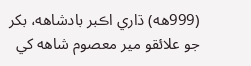(999هه) ڌاري اڪبر بادشاهه، بکر جو علائقو مير معصوم شاهه کي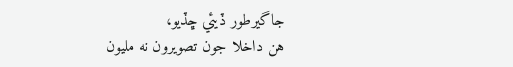جاگيرطور ڏيئي ڇڏيو،
هن داخلا جون تصويرون نه مليون